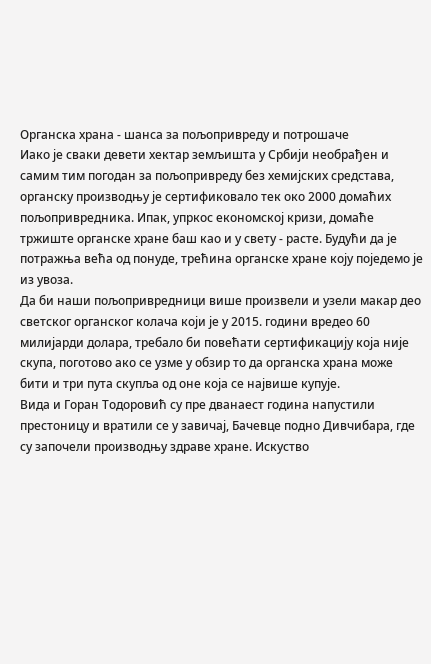Органска храна - шанса за пољопривреду и потрошаче
Иако је сваки девети хектар земљишта у Србији необрађен и самим тим погодан за пољопривреду без хемијских средстава, органску производњу је сертификовало тек око 2000 домаћих пољопривредника. Ипак, упркос економској кризи, домаће тржиште органске хране баш као и у свету - расте. Будући да је потражња већа од понуде, трећина органске хране коју поједемо је из увоза.
Да би наши пољопривредници више произвели и узели макар део светског органског колача који је у 2015. години вредео 60 милијарди долара, требало би повећати сертификацију која није скупа, поготово ако се узме у обзир то да органска храна може бити и три пута скупља од оне која се највише купује.
Вида и Горан Тодоровић су пре дванаест година напустили престоницу и вратили се у завичај, Бачевце подно Дивчибара, где су започели производњу здраве хране. Искуство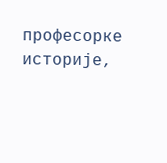професорке историје,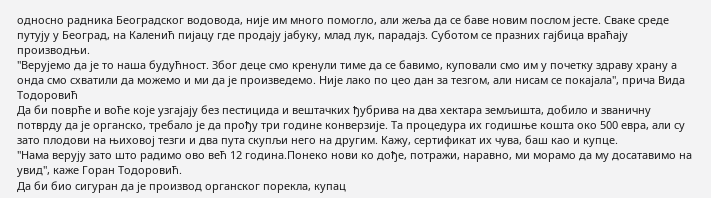односно радника Београдског водовода, није им много помогло, али жеља да се баве новим послом јесте. Сваке среде путују у Београд, на Каленић пијацу где продају јабуку, млад лук, парадајз. Суботом се празних гајбица враћају производњи.
"Верујемо да је то наша будућност. Због деце смо кренули тиме да се бавимо, куповали смо им у почетку здраву храну а онда смо схватили да можемо и ми да је произведемо. Није лако по цео дан за тезгом, али нисам се покајала", прича Вида Тодоровић
Да би поврће и воће које узгајају без пестицида и вештачких ђубрива на два хектара земљишта, добило и званичну потврду да је органско, требало је да прођу три године конверзије. Та процедура их годишње кошта око 500 евра, али су зато плодови на њиховој тезги и два пута скупљи него на другим. Кажу, сертификат их чува, баш као и купце.
"Нама верују зато што радимо ово већ 12 година.Понеко нови ко дође, потражи, наравно, ми морамо да му досатавимо на увид", каже Горан Тодоровић.
Да би био сигуран да је производ органског порекла, купац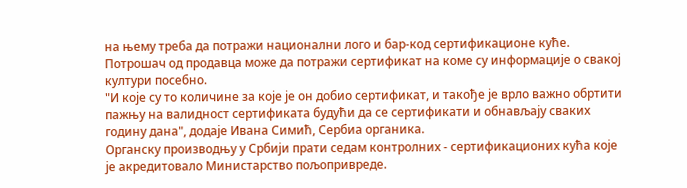на њему треба да потражи национални лого и бар-код сертификационе куће. Потрошач од продавца може да потражи сертификат на коме су информације о свакој култури посебно.
"И које су то количине за које је он добио сертификат, и такође је врло важно обртити пажњу на валидност сертификата будући да се сертификати и обнављају сваких годину дана", додаје Ивана Симић, Сербиа органика.
Органску производњу у Србији прати седам контролних - сертификационих кућа које је акредитовало Министарство пољопривреде.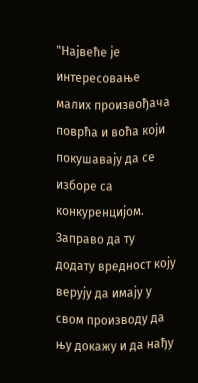"Највеће је интересовање малих произвођача поврћа и воћа који покушавају да се изборе са конкуренцијом. Заправо да ту додату вредност коју верују да имају у свом производу да њу докажу и да нађу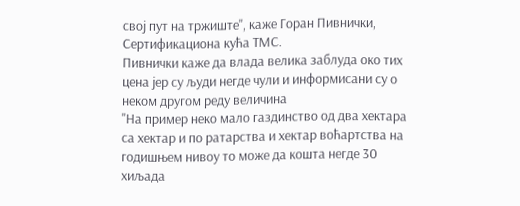свој пут на тржиште", каже Горан Пивнички, Сертификациона кућа ТМС.
Пивнички каже да влада велика заблуда око тих цена јер су људи негде чули и информисани су о неком другом реду величина
"На пример неко мало газдинство од два хектара са хектар и по ратарства и хектар воћартства на годишњем нивоу то може да кошта негде 30 хиљада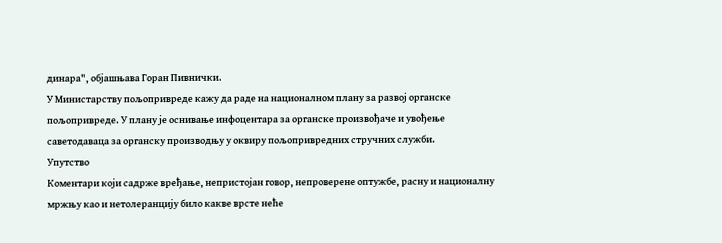динара", објашњава Горан Пивнички.
У Министарству пољопривреде кажу да раде на националном плану за развој органске пољопривреде. У плану је оснивање инфоцентара за органске произвођаче и увођење саветодаваца за органску производњу у оквиру пољопривредних стручних служби.
Упутство
Коментари који садрже вређање, непристојан говор, непроверене оптужбе, расну и националну мржњу као и нетолеранцију било какве врсте неће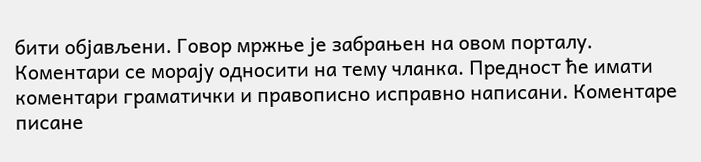бити објављени. Говор мржње је забрањен на овом порталу. Коментари се морају односити на тему чланка. Предност ће имати коментари граматички и правописно исправно написани. Коментаре писане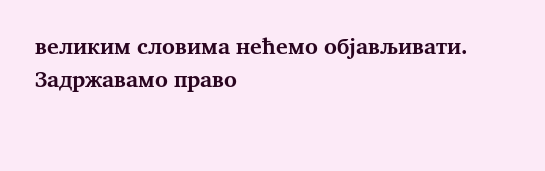великим словима нећемо објављивати. Задржавамо право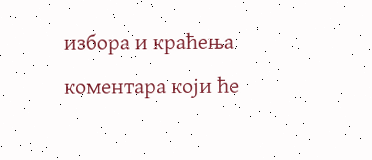избора и краћења коментара који ће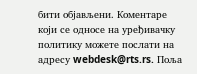бити објављени. Коментаре који се односе на уређивачку политику можете послати на адресу webdesk@rts.rs. Поља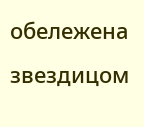обележена звездицом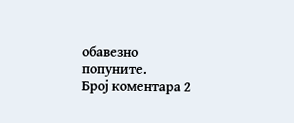обавезно попуните.
Број коментара 2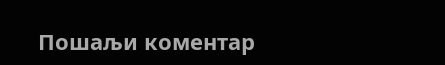Пошаљи коментар